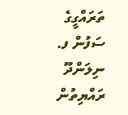ތަރައްގީގެ ސަފުން ފ. ނިލަންދޫ ރައްޔިތުން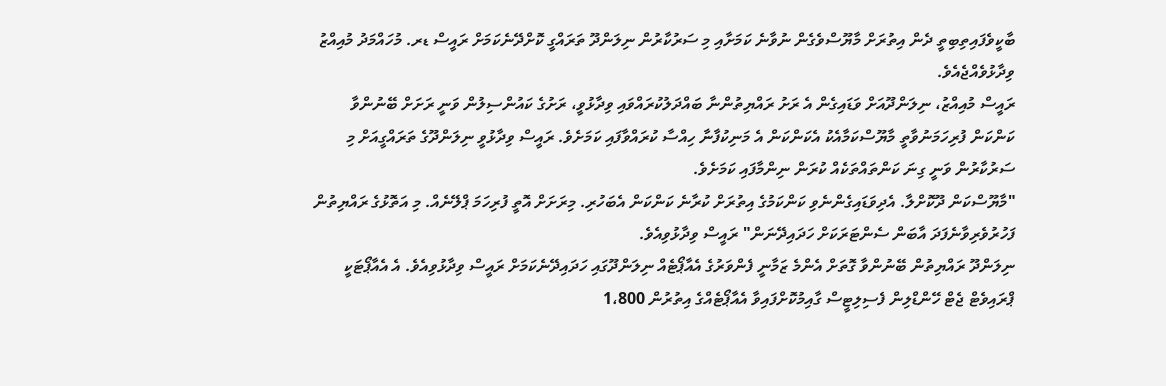ބާކީވެފައިތިބިތީ ދެން އިތުރަށް މާޔޫސްވެގެން ނުވާނެ ކަމަށާއި މި ސަރުކާރުން ނިލަންދޫ ތަރައްގީ ކޮށްދޭނެކަމަށް ރައީސް ޑރ. މުހައްމަދު މުއިއްޒު ވިދާޅުވެއްޖެއެވެ.
ރައީސް މުއިއްޒު، ނިލަންދޫއަށް ވަޑައިގެން އެ ރަށު ރައްޔިތުންނާ ބައްދަލުކުރައްވައި ވިދާޅުވީ، ރަށުގެ ކައުންސިލުން ވަނީ ރަށަށް ބޭނުންވާ ކަންކަން ފުރިހަމަނުވާތީ މާޔޫސްކަމާއެކު އެކަންކަން އެ މަނިކުފާނާ ހިއްސާ ކުރައްވާފައި ކަމަށެވެ. ރައީސް ވިދާޅުވީ ނިލަންދޫގެ ތަރައްގީއަށް މި ސަރުކާރުން ވަނީ ގިނަ ކަންތައްތަކެއް ކުރަން ނިންމާފައި ކަމަށެވެ.
"މާޔޫސްކަން ދޫކޮށްލާ. އެދިވަޑައިގެންނެވި ކަންކަމުގެ އިތުރަށް ކުރާނެ ކަންކަން އެބަހުރި. މިރަށަށް އޮތީ ފުރިހަމަ ޕްލޭނެއް. މި އަތޮޅުގެ ރައްޔިތުން ފަހުރުވެރިވާނެފަދަ އާބަން ސެންޓަރަކަށް ހަދައިދޭނަން" ރައީސް ވިދާޅުވިއެވެ.
ނިލަންދޫ ރައްޔިތުން ބޭނުންވާ ގޮތަށް އެންމެ ޒަމާނީ ފެންވަރުގެ އެއާޕޯޓެއް ނިލަންދޫގައި ހަދައިދޭނެކަމަށް ރައީސް ވިދާޅުވިއެވެ. އެ އެއާޕޯޓަކީ ޕްރައިވެޓް ޖެޓް ހޭންޑްލިން ފެސިލިޓީސް ގާއިމުކޮށްފައިވާ އެއާޕޯޓެއްގެ އިތުރުން 1،800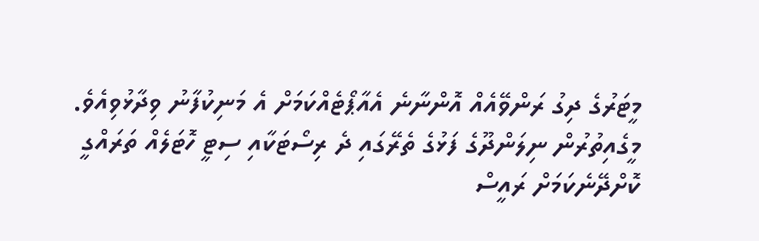މީޓަރުގެ ދިގު ރަންވޭއެއް އޮންނާނެ އެއާޕޯޓެއްކަމަށް އެ މަނިކުފާނު ވިދާޅުވިއެވެ.
މީގެއިތުރުން ނިލަންދޫގެ ފަޅުގެ ތެރޭގައި ދެ ރިސޯޓަކާއި ސިޓީ ހޮޓަލެއް ތަރައްގީ ކޮށްދޭނެކަމަށް ރައީސް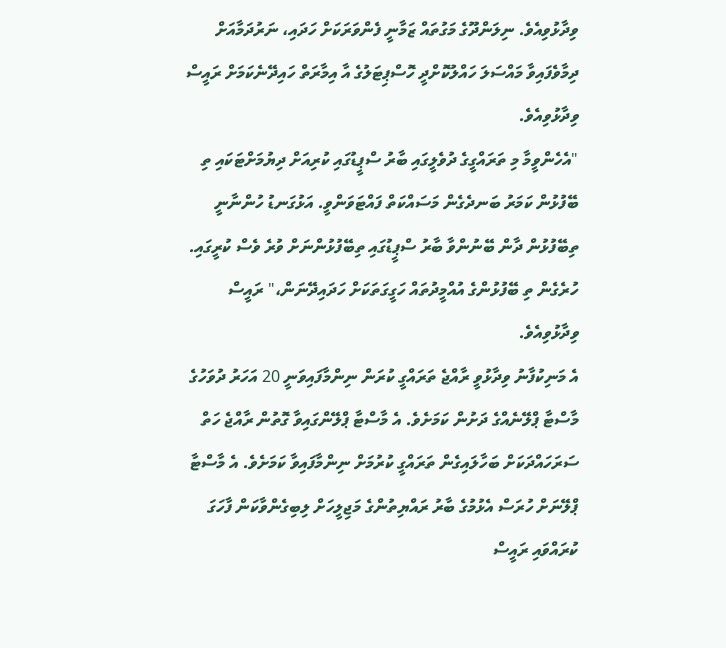ވިދާޅުވިއެވެ. ނިލަންދޫގެ މަގުތައް ޒަމާނީ ފެންވަރަކަށް ހަދައި، ނަރުދަމާއަށް ދިމާވެފައިވާ މައްސަލަ ހައްލުކޮށްދީ ހޮސްޕިޓަލުގެ އާ އިމާރަތް ހައިދޭނެކަމަށް ރައީސް ވިދާޅުވިއެވެ.
"އެހެންވީމާ މި ތަރައްގީގެ ދުވެލީގައި ބާރު ސްޕީޑުގައި ކުރިއަށް ދިޔުމަށްޓަކައި ތި ބޭފުޅުން ކަމަރު ބަނދެގެން މަސައްކަތް ފައްޓަވަންވީ. އަޅުގަނޑު ހުންނާނީ ތިބޭފުޅުން ދާން ބޭނުންވާ ބާރު ސްޕީޑުގައި ތިބޭފުޅުންނަށް ވުރެ ވެސް ކުރީގައި. ހުރެގެން ތި ބޭފުޅުންގެ އުއްމީދުތައް ހަގީގަތަކަށް ހަދައިދޭނަން،" ރައީސް ވިދާޅުވިއެވެ.
އެ މަނިކުފާނު ވިދާޅުވީ ރާއްޖެ ތަރައްގީ ކުރަން ނިންމާފައިވަނީ 20 އަހަރު ދުވަހުގެ މާސްޓާ ޕްލޭނެއްގެ ދަށުން ކަމަށެވެ. އެ މާސްޓާ ޕްލޭންގައިވާ ގޮތުން ރާއްޖެ ހަތް ސަރަހައްދަކަށް ބަހާލައިގެން ތަރައްގީ ކުރުމަށް ނިންމާފައިވާ ކަމަށެވެ. އެ މާސްޓާ ޕްލޭނަށް ހުރަސް އެޅުމުގެ ބާރު ރައްޔިތުންގެ މަޖިލީހަށް ލިބިގެންވާކަން ފާހަގަ ކުރައްވައި ރައީސް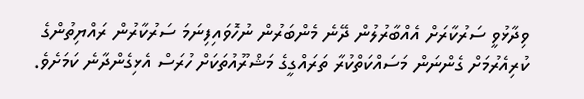ވިދާޅުވީ ސަރުކާރަށް އެއްބާރުލުން ދޭނެ މެންބަރުން ނުހޮވައިފިނަމަ ސަރުކާރުން ރައްޔިތުންގެ ކުރިއެރުމަށް ގެންނަން މަސައްކަތްކުރާ ތަރައްގީގެ މަޝްރޫއުތަކަށް ހުރަސް އެޅިގެންދާނެ ކަމަށެވެ.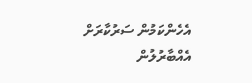އެހެންކަމުން ސަރުކާރަށް އެއްބާރުލުން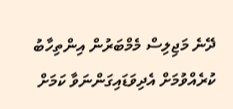ދޭނެ މަޖިލިސް މެމްބަރުން އިންތިހާބު ކުރެއްވުމަށް އެދިވަޑައިގަންނަވާ ކަމަށް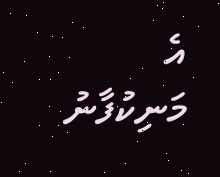އެ މަނިކުފާނު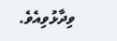ވިދާޅުވިއެވެ.